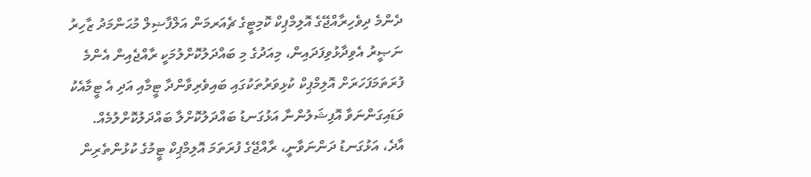ދެންމެ ދިވެހިރާއްޖޭގެ އޮލިމްޕިކް ކޮމިޓީގެ ޗެއަރމަން އަލްފާޟިލް މުޙަންމަދު ޒާހިރު ނަޞީރު އެވިދާޅުވިފަދައިން، މިއަދުގެ މި ބައްދަލުކޮށްލުމަކީ ރާއްޖެއިން އެންމެ ފުރަތަމަފަހަރަށް އޮލިމްޕިކް ކުޅިވަރުތަކުގައި ބައިވެރިވާންދާ ޓީމާއި އަދި އެ ޓީމާއެކު ވަޑައިގަންނަވާ އޮފިޝަލުންނާ އަޅުގަނޑު ބައްދަލުކޮށްލާ ބައްދަލުކޮށްލުމެއް.
އާދެ، އަޅުގަނޑު ދަންނަވާނީ، ރާއްޖޭގެ ފުރަތަމަ އޮލިމްޕިކް ޓީމުގެ ކުޅުންތެރިން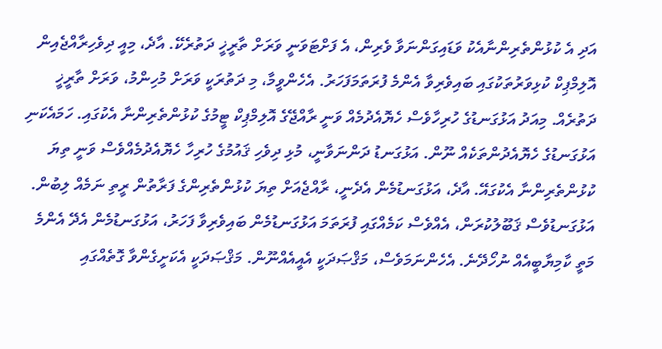އަދި އެ ކުޅުންތެރިންނާއެކު ވަޑައިގަންނަވާ ވެރިން، އެ ފަށްޓަވަނީ ވަރަށް ތާރީޚީ ދަތުރެކޭ. އާދެ، މިއީ ދިވެހިރާއްޖެއިން އޮލިމްޕިކް ކުޅިވަރުތަކުގައި ބައިވެރިވާ އެންމެ ފުރަތަމަފަހަރު. އެހެންވީމާ، މި ދަތުރަކީ ވަރަށް މުހިންމު، ވަރަށް ތާރީޚީ ދަތުރެއް. މިއަދު އަޅުގަނޑުގެ ހުރިހާވެސް ހެޔޮއެދުމެއް ވަނީ ރާއްޖޭގެ އޮލިމްޕިކް ޓީމުގެ ކުޅުންތެރިންނާ އެކުގައި. ހަމައެކަނި އަޅުގަނޑުގެ ހެޔޮއެދުންތަކެއް ނޫން. އަޅުގަނޑު ދަންނަވާނީ، މުޅި ދިވެހި ޤައުމުގެ ހުރިހާ ހެޔޮއެދުމެއްވެސް ވަނީ ތިޔަ ކުޅުންތެރިންނާ އެކުގައޭ. އާދެ، އަޅުގަނޑުމެން އެދެނީ، ރާއްޖެއަށް ތިޔަ ކުޅުންތެރިންގެ ފަރާތުން ރީތި ނަމެއް ލިބުން.
އަޅުގަނޑުވެސް ޤަބޫލުކުރަން، އެއްވެސް ކަމެއްގައި ފުރަތަމަ އަޅުގަނޑުމެން ބައިވެރިވާ ފަހަރު، އަޅުގަނޑުމެން އެދޭ އެންމެ މަތީ ކާމިޔާބީއެއް ނުހޯދޭނެ. އެހެންނަމަވެސް، މަޤްޞަދަކީ އެއީއެއްނޫން. މަޤްޞަދަކީ އެކަށީގެންވާ ގޮތެއްގައި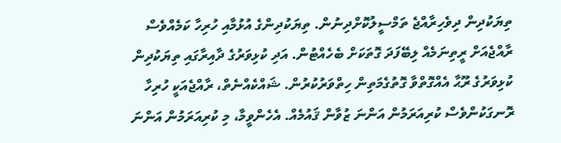ތިޔަކުދިން ދިވެހިރާއްޖެ ތަމްސީލުކޮށްދިނުން. ތިޔަކުދިންގެ އުޅުމާއި ހުރިހާ ކަމެއްވެސް ރާއްޖެއަށް ރީތިނަމެއް ލިބޭފަދަ ގޮތަކަށް ބެހެއްޓުން. އަދި ކުޅިވަރުގެ ދާއިރާގައި ތިޔަކުދިން ކުޅިވަރުގެ ރޫޙާ އެއްގޮތްވާ ގޮތުގެމަތިން ހިތްވަރުކުރުން. ޝައްކެއްނެތް، ރާއްޖެއަކީ ހުރިހާ ރޮނގަކުންވެސް ކުރިއަރަމުން އަންނަ ޒުވާން ޤައުމެއް. އެހެންވީމާ، މި ކުރިއަރަމުން އަންނަ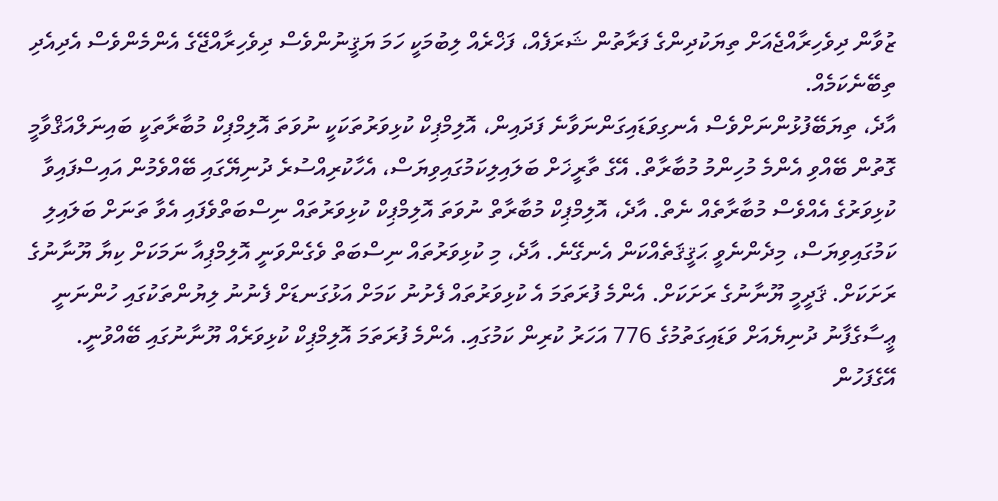ޒުވާން ދިވެހިރާއްޖެއަށް ތިޔަކުދިންގެ ފަރާތުން ޝަރަފެއް، ފަޚްރެއް ލިބުމަކީ ހަމަ ޔަޤީނުންވެސް ދިވެހިރާއްޖޭގެ އެންމެންވެސް އެދިއެދި ތިބޭނެކަމެއް.
އާދެ، ތިޔަބޭފުޅުންނަށްވެސް އެނގިވަޑައިގަންނަވާނެ ފަދައިން، އޮލިމްޕިކް ކުޅިވަރުތަކަކީ ނުވަތަ އޮލިމްޕިކް މުބާރާތަކީ ބައިނަލްއަޤްވާމީ ގޮތުން ބޭއްވި އެންމެ މުހިންމު މުބާރާތް. އޭގެ ތާރީޚަށް ބަލައިލިކަމުގައިވިޔަސް، އެހާކުރިއްސުރެ ދުނިޔޭގައި ބޭއްވެމުން އައިސްފައިވާ ކުޅިވަރުގެ އެއްވެސް މުބާރާތެއް ނެތް. އާދެ، އޮލިމްޕިކް މުބާރާތް ނުވަތަ އޮލިމްޕިކް ކުޅިވަރުތައް ނިސްބަތްވެފައި އެވާ ތަނަށް ބަލައިލި ކަމުގައިވިޔަސް، މިދެންނެވީ ޙަޤީޤަތެއްކަން އެނގޭނެ. އާދެ، މި ކުޅިވަރުތައް ނިސްބަތް ވެގެންވަނީ އޮލިމްޕިއާ ނަމަކަށް ކިޔާ ޔޫނާނުގެ ރަށަކަށް. ޤަދީމީ ޔޫނާނުގެ ރަށަކަށް. އެންމެ ފުރަތަމަ އެ ކުޅިވަރުތައް ފެށުނު ކަމަށް އަޅުގަނޑަށް ފެނުނު ލިޔުންތަކުގައި ހުންނަނީ ޢީސާގެފާނު ދުނިޔެއަށް ވަޑައިގަތުމުގެ 776 އަހަރު ކުރިން ކަމުގައި. އެންމެ ފުރަތަމަ އޮލިމްޕިކް ކުޅިވަރެއް ޔޫނާނުގައި ބޭއްވުނީ. އޭގެފަހުން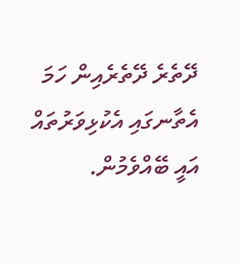ދޭތެރެ ދޭތެރެއިން ހަމަ އެތާނގައި އެކުޅިވަރުތައް އައީ ބޭއްވެމުން.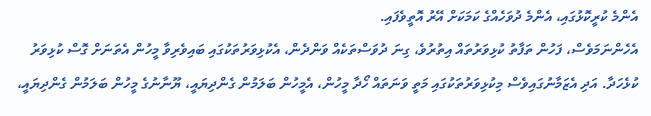އެންމެ ކުރީކޮޅުގައި، އެންމެ ދުވަހެއްގެ ކަމަކަށް އޭރު އޮތީވެފައި.
އެހެންނަމަވެސް، ފަހުން ތަފާތު ކުޅިވަރުތައް އިތުރުވެ، ގިނަ ދުވަސްތަކެއް ވަންދެން، އެކުޅިވަރުތަކުގައި ބައިވެރިވާ މީހުން އެތަނަށް ގޮސް ކުޅިވަރު ކުޅެހަދާ. އަދި އެޒަމާނުގައިވެސް މިކުޅިވަރުތަކުގައި މަތީ ވަނަތައް ހޯދާ މީހުން، އެމީހުން ބަލަމުން ގެންދިޔައީ، ޔޫނާނުގެ މީހުން ބަލަމުން ގެންދިޔައީ،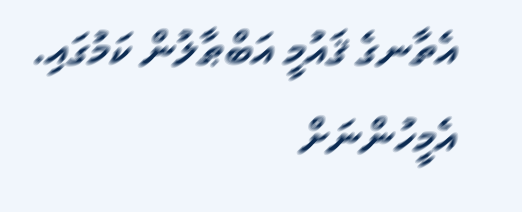އެތާނގެ ޤައުމީ އަބްޠާލުން ކަމުގައި. އެމީހުންނަށް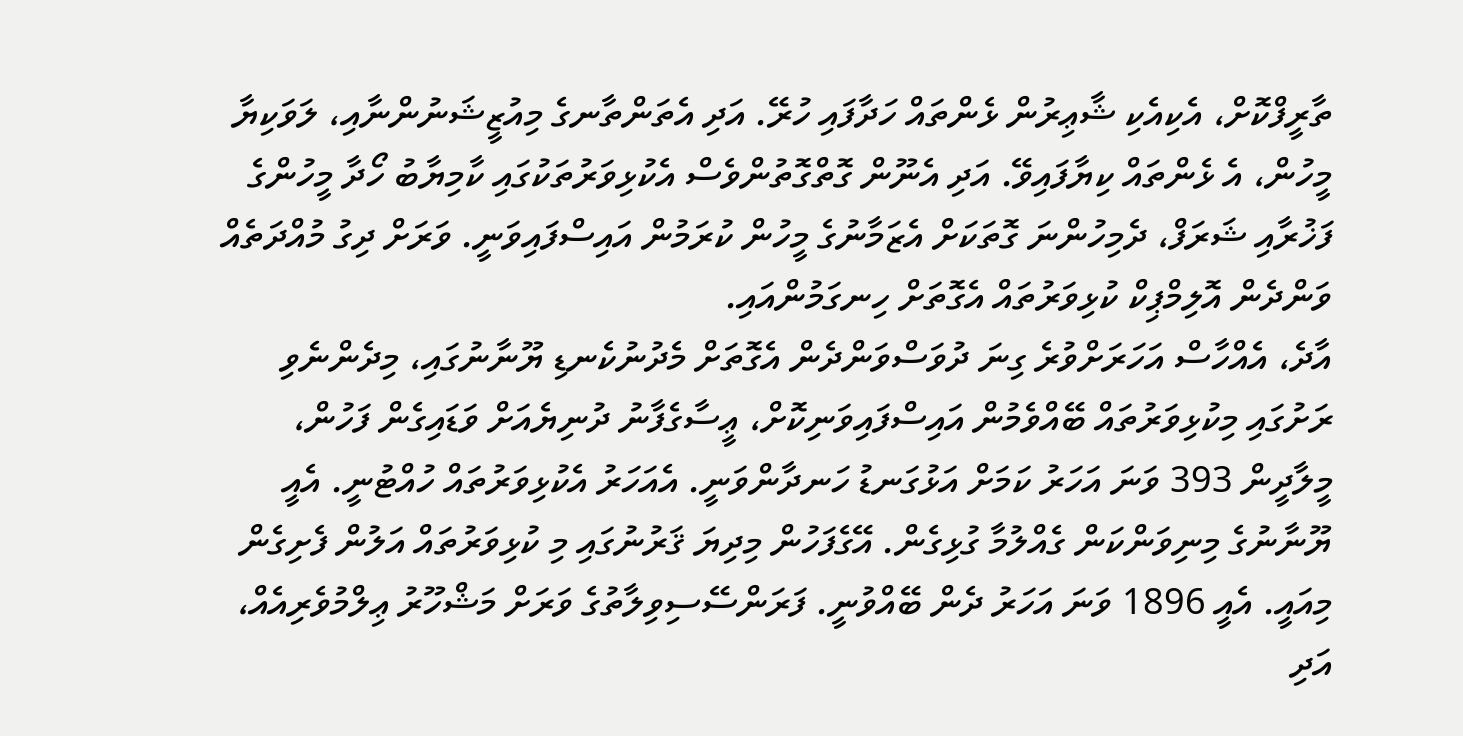ތާރީފްކޮށް، އެކިއެކި ޝާޢިރުން ޅެންތައް ހަދާފައި ހުރޭ. އަދި އެތަންތާނގެ މިއުޒީޝަނުންނާއި، ލަވަކިޔާ މީހުން، އެ ޅެންތައް ކިޔާފައިވޭ. އަދި އެނޫން ގޮތްގޮތުންވެސް އެކުޅިވަރުތަކުގައި ކާމިޔާބު ހޯދާ މީހުންގެ ފަޚުރާއި ޝަރަފް، ދެމިހުންނަ ގޮތަކަށް އެޒަމާނުގެ މީހުން ކުރަމުން އައިސްފައިވަނީ. ވަރަށް ދިގު މުއްދަތެއް ވަންދެން އޮލިމްޕިކް ކުޅިވަރުތައް އެގޮތަށް ހިނގަމުންއައި.
އާދެ، އެއްހާސް އަހަރަށްވުރެ ގިނަ ދުވަސްވަންދެން އެގޮތަށް މެދުނުކެނޑި ޔޫނާނުގައި، މިދެންނެވި ރަށުގައި މިކުޅިވަރުތައް ބޭއްވެމުން އައިސްފައިވަނިކޮށް، ޢީސާގެފާނު ދުނިޔެއަށް ވަޑައިގެން ފަހުން، މީލާދީން 393 ވަނަ އަހަރު ކަމަށް އަޅުގަނޑު ހަނދާންވަނީ. އެއަހަރު އެކުޅިވަރުތައް ހުއްޓުނީ. އެއީ ޔޫނާނުގެ މިނިވަންކަން ގެއްލުމާ ގުޅިގެން. އޭގެފަހުން މިދިޔަ ޤަރުނުގައި މި ކުޅިވަރުތައް އަލުން ފެށިގެން މިއައީ. އެއީ 1896 ވަނަ އަހަރު ދެން ބޭއްވުނީ. ފަރަންސޭސިވިލާތުގެ ވަރަށް މަޝްހޫރު ޢިލްމުވެރިއެއް، އަދި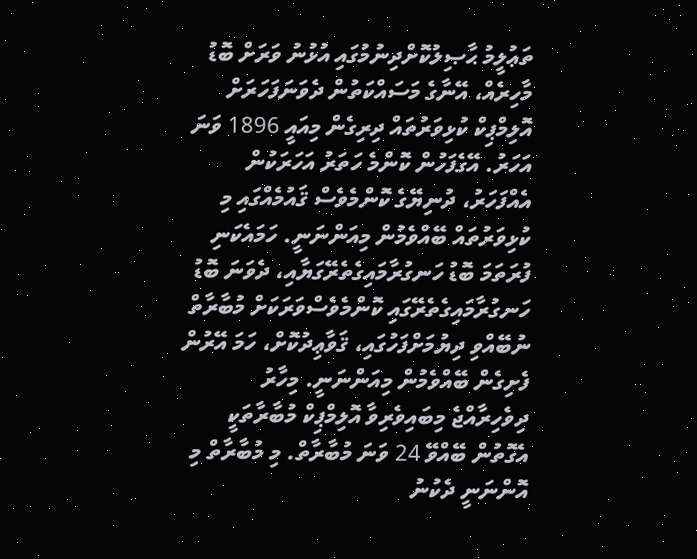ތަޢުލީމު ޙާޞިލުކޮށްދިނުމުގައި އުޅުނު ވަރަށް ބޮޑު މާހިރެއް، އޭނާގެ މަސައްކަތުން ދެވަނަފަހަރަށް އޮލިމްޕިކް ކުޅިވަރުތައް ދިރިގެން މިއައީ 1896 ވަނަ އަހަރު. އޭގެފަހުން ކޮންމެ ހަތަރު އަހަރަކުން އެއްފަހަރު، ދުނިޔޭގެ ކޮންމެވެސް ޤައުމެއްގައި މި ކުޅިވަރުތައް ބޭއްވެމުން މިއަންނަނީ. ހަމައެކަނި ފުރަތަމަ ބޮޑު ހަނގުރާމައިގެތެރޭގަޔާއި، ދެވަނަ ބޮޑު ހަނގުރާމައިގެތެރޭގައި ކޮންމެވެސްވަރަކަށް މުބާރާތް ނުބޭއްވި ދިޔުމަށްފަހުގައި، ޤަވާޢިދުކޮށް، ހަމަ އޭރުން ފެށިގެން ބޭއްވެމުން މިއަންނަނީ. މިހާރު ދިވެހިރާއްޖެ މިބައިވެރިވާ އޮލިމްޕިކް މުބާރާތަކީ އެގޮތުން ބޭއްވޭ 24 ވަނަ މުބާރާތް. މި މުބާރާތް މި އޮންނަނީ ދެކުނު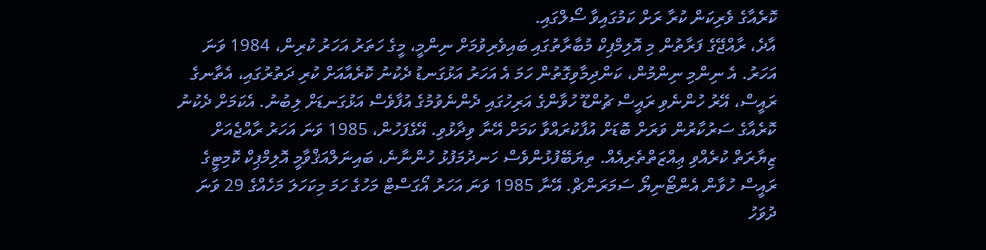ކޮރެއާގެ ވެރިކަން ކުރާ ރަށް ކަމުގައިވާ ސޯލްގައި.
އާދެ، ރާއްޖޭގެ ފަރާތުން މި އޮލިމްޕިކް މުބާރާތުގައި ބައިވެރިވުމަށް ނިންމީ، މީގެ ހަތަރު އަހަރު ކުރިން، 1984 ވަނަ އަހަރު. އެ ނިންމި ނިންމުން، ކަންދިމާވިގޮތުން ހަމަ އެ އަހަރު އަޅުގަނޑު ދެކުނު ކޮރެއާއަށް ކުރި ދަތުރުގައި، އެތާނގެ ރައީސް، އޭރު ހުންނެވި ރައީސް ޗުންޑޫ ހުވާންގެ އަރިހުގައި ދެންނެވުމުގެ އުފާވެސް އަޅުގަނޑަށް ލިބުނު. އެކަމަށް ދެކުނު ކޮރެއާގެ ސަރުކާރުން ވަރަށް ބޮޑަށް އުފާކުރައްވާ ކަމަށް އޭނާ ވިދާޅުވި. އޭގެފަހުން، 1985 ވަނަ އަހަރު ރާއްޖެއަށް ޒިޔާރަތް ކުރެއްވި ޢިއްޒަތްތެރިއެއް. ތިޔަބޭފުޅުންވެސް ހަނދުމަފުޅު ހުންނާނެ، ބައިނަލްއަޤްވާމީ އޮލިމްޕިކް ކޮމިޓީގެ ރައީސް ހުވާން އެންޓޯނިޔޯ ސަމަރަންޗް. އޭނާ 1985 ވަނަ އަހަރު އޯގަސްޓް މަހުގެ ހަމަ މިކަހަލަ މަހެއްގެ 29 ވަނަ ދުވަހު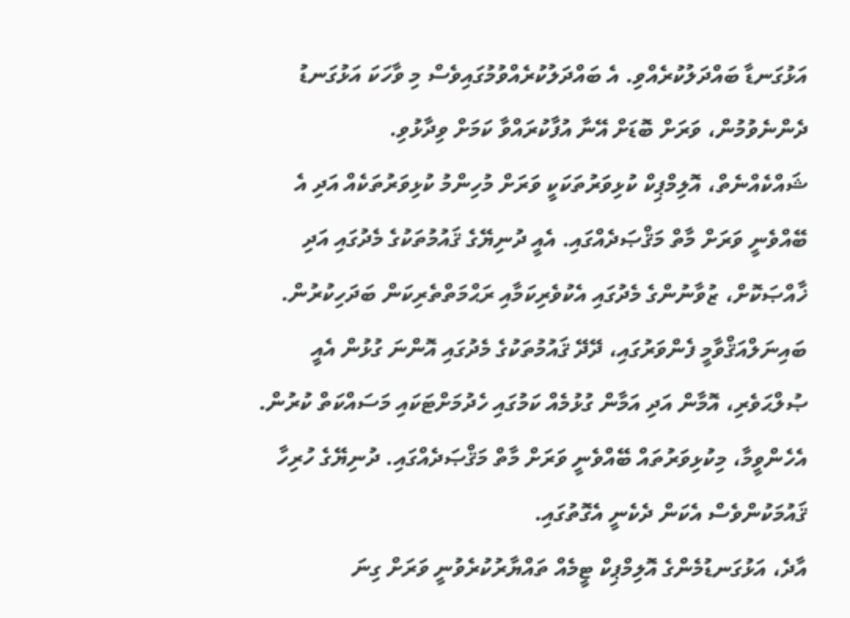އަޅުގަނޑާ ބައްދަލުކުރެއްވި. އެ ބައްދަލުކުރެއްވުމުގައިވެސް މި ވާހަކަ އަޅުގަނޑު ދެންނެވުމުން، ވަރަށް ބޮޑަށް އޭނާ އުފާކުރައްވާ ކަމަށް ވިދާޅުވި.
ޝައްކެއްނެތް، އޮލިމްޕިކް ކުޅިވަރުތަކަކީ ވަރަށް މުހިންމު ކުޅިވަރުތަކެއް އަދި އެ ބޭއްވެނީ ވަރަށް މާތް މަޤްޞަދެއްގައި. އެއީ ދުނިޔޭގެ ޤައުމުތަކުގެ މެދުގައި އަދި ޚާއްޞަކޮށް، ޒުވާނުންގެ މެދުގައި އެކުވެރިކަމާއި ރަޙްމަތްތެރިކަން ބަދަހިކުރުން. ބައިނަލްއަޤްވާމީ ފެންވަރުގައި، ދޭދޭ ޤައުމުތަކުގެ މެދުގައި އޮންނަ ގުޅުން އެއީ ޞުލްޙަވެރި، އޮމާން އަދި އަމާން ގުޅުމެއް ކަމުގައި ހެދުމަށްޓަކައި މަސައްކަތް ކުރުން. އެހެންވީމާ، މިކުޅިވަރުތައް ބޭއްވެނީ ވަރަށް މާތް މަޤްޞަދެއްގައި. ދުނިޔޭގެ ހުރިހާ ޤައުމަކުންވެސް އެކަން ދެކެނީ އެގޮތުގައި.
އާދެ، އަޅުގަނޑުމެންގެ އޮލިމްޕިކް ޓީމެއް ތައްޔާރުކުރެވުނީ ވަރަށް ގިނަ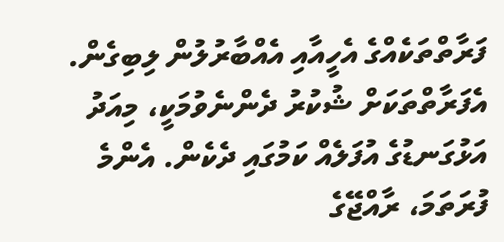ފަރާތްތަކެއްގެ އެހީއާއި އެއްބާރުލުން ލިބިގެން. އެފަރާތްތަކަށް ޝުކުރު ދެންނެވުމަކީ، މިއަދު އަޅުގަނޑުގެ އުފަލެއް ކަމުގައި ދެކެން. އެންމެ ފުރަތަމަ، ރާއްޖޭގެ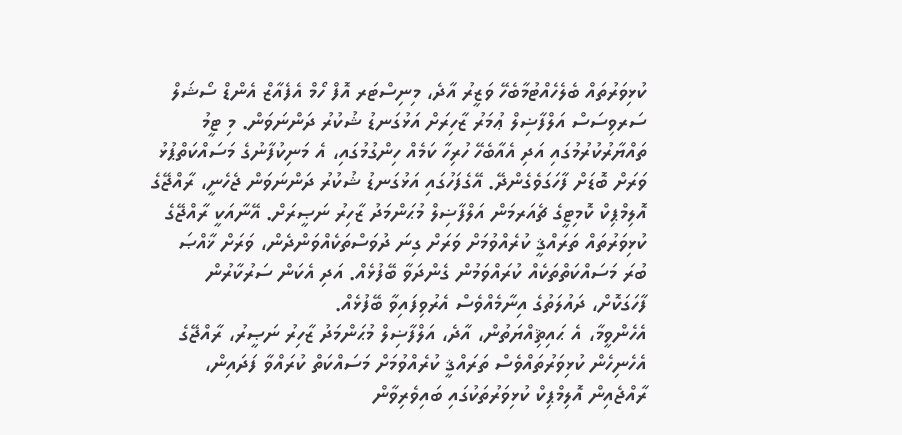ކުޅިވަރުތައް ބެލެހެއްޓުމާބެހޭ ވަޒީރު އާދެ، މިނިސްޓަރ އޮފް ހޯމް އެފެއާޒް އެންޑް ސޯޝަލް ސަރވިސަސް އަލްފާޟިލް ޢުމަރު ޒާހިރަށް އަޅުގަނޑު ޝުކުރު ދަންނަވަން. މި ޓީމު ތައްޔާރުކުރުމުގައި އަދި އެއާބެހޭ ހުރިހާ ކަމެއް ހިންގުމުގައި، އެ މަނިކުފާނުގެ މަސައްކަތްޕުޅު ވަރަށް ބޮޑަށް ފާހަގަވެގެންދޭ. އޭގެފަހުގައި އަޅުގަނޑު ޝުކުރު ދަންނަވަން ޖެހެނީ، ރާއްޖޭގެ އޮލިމްޕިކް ކޮމިޓީގެ ޗެއަރމަން އަލްފާޟިލް މުޙަންމަދު ޒާހިރު ނަޞީރަށް. އޭނާއަކީ ރާއްޖޭގެ ކުޅިވަރުތައް ތަރައްޤީ ކުރެއްވުމަށް ވަރަށް ގިނަ ދުވަސްތަކެއްވަންދެން، ވަރަށް ޚާއްޞަ ބުރަ މަސައްކަތްތަކެއް ކުރައްވަމުން ގެންދަވާ ބޭފުޅެއް. އަދި އެކަން ސަރުކާރުން ފާހަގަކޮށް، ދައުލަތުގެ އިނާމެއްވެސް އެރުވިފައިވާ ބޭފުޅެއް.
އެހެންވީމާ، އެ ޙައިޘިއްޔަތުން، އާދެ، އަލްފާޟިލް މުޙަންމަދު ޒާހިރު ނަޞީރު، ރާއްޖޭގެ އެހެނިހެން ކުޅިވަރުތައްވެސް ތަރައްޤީ ކުރެއްވުމަށް މަސައްކަތް ކުރައްވާ ފަދައިން، ރާއްޖެއިން އޮލިމްޕިކް ކުޅިވަރުތަކުގައި ބައިވެރިވާން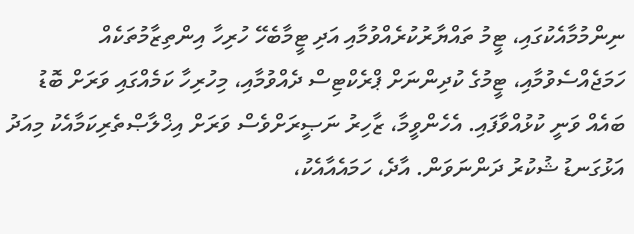ނިންމުމާއެކުގައި، ޓީމު ތައްޔާރުކުރެއްވުމާއި އަދި ޓީމާބެހޭ ހުރިހާ އިންތިޒާމުތަކެއް ހަމަޖެއްސެވުމާއި، ޓީމުގެ ކުދިންނަށް ޕްރެކްޓިސް ދެއްވުމާއި، މިހުރިހާ ކަމެއްގައި ވަރަށް ބޮޑު ބައެއް ވަނީ ކުޅުއްވާފައި. އެހެންވީމާ، ޒާހިރު ނަޞީރަށްވެސް ވަރަށް އިޚްލާޞްތެރިކަމާއެކު މިއަދު އަޅުގަނޑު ޝުކުރު ދަންނަވަން. އާދެ، ހަމައެއާއެކު،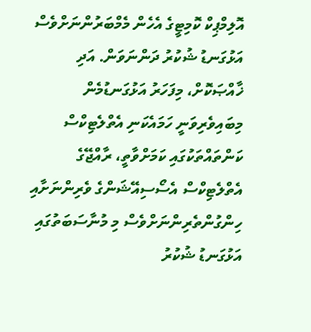އޮލިމްޕިކް ކޮމިޓީގެ އެހެން މެމްބަރުންނަށްވެސް އަޅުގަނޑު ޝުކުރު ދަންނަވަން. އަދި ޚާއްޞަކޮށް، މިފަހަރު އަޅުގަނޑުމެން މިބައިވެރިވަނީ ހަމައެކަނި އެތްލެޓިކްސް ކަންތައްތަކުގައި ކަމަށްވާތީ، ރާއްޖޭގެ އެތްލެޓިކްސް އެސޯސިއޭޝަންގެ ވެރިންނަށާއި ހިންގުންތެރިންނަށްވެސް މި މުނާސަބަތުގައި އަޅުގަނޑު ޝުކުރު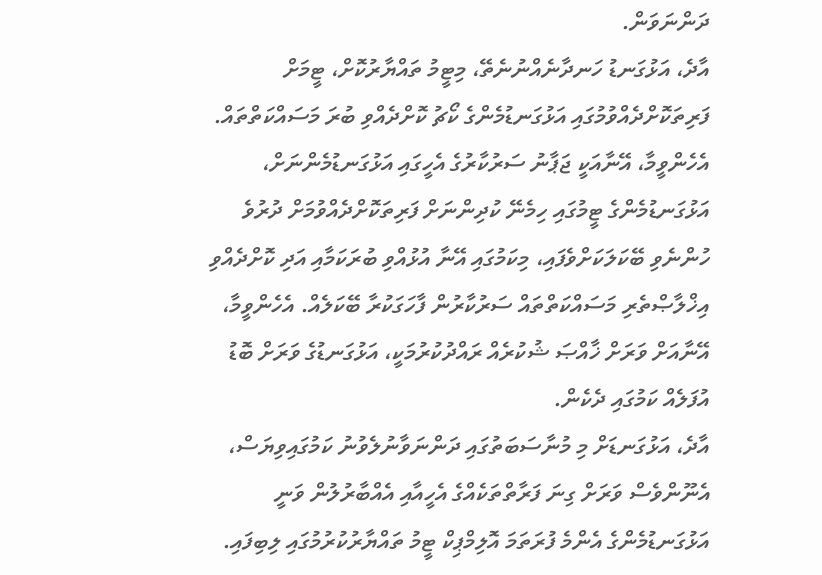ދަންނަވަން.
އާދެ، އަޅުގަނޑު ހަނދާނެއްނުނެތޭ، މިޓީމު ތައްޔާރުކޮށް، ޓީމަށް ފަރިތަކޮށްދެއްވުމުގައި އަޅުގަނޑުމެންގެ ކޯޗު ކޮށްދެއްވި ބުރަ މަސައްކަތްތައް. އެހެންވީމާ، އޭނާއަކީ ޖަޕާނު ސަރުކާރުގެ އެހީގައި އަޅުގަނޑުމެންނަށް، އަޅުގަނޑުމެންގެ ޓީމުގައި ހިމެނޭ ކުދިންނަށް ފަރިތަކޮށްދެއްވުމަށް ދުރުވެ ހުންނެވި ބޭކަލަކަށްވެފައި، މިކަމުގައި އޭނާ އުޅުއްވި ބުރަކަމާއި އަދި ކޮށްދެއްވި އިޚްލާޞްތެރި މަސައްކަތްތައް ސަރުކާރުން ފާހަގަކުރާ ބޭކަލެއް. އެހެންވީމާ، އޭނާއަށް ވަރަށް ޚާއްޞަ ޝުކުރެއް ރައްދުކުރުމަކީ، އަޅުގަނޑުގެ ވަރަށް ބޮޑު އުފަލެއް ކަމުގައި ދެކެން.
އާދެ، އަޅުގަނޑަށް މި މުނާސަބަތުގައި ދަންނަވާނުލެވުނު ކަމުގައިވިޔަސް، އެނޫންވެސް ވަރަށް ގިނަ ފަރާތްތަކެއްގެ އެހީއާއި އެއްބާރުލުން ވަނީ އަޅުގަނޑުމެންގެ އެންމެ ފުރަތަމަ އޮލިމްޕިކް ޓީމު ތައްޔާރުކުރުމުގައި ލިބިފައި.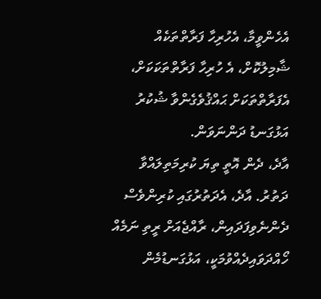އެހެންވީމާ، އެހުރިހާ ފަރާތްތަކެއް ޝާމިލުކޮށް، އެ ހުރިހާ ފަރާތްތަކަކަށް، އެފަރާތްތަކަށް ޙައްޤުވެގެންވާ ޝުކުރު އަޅުގަނޑު ދަންނަވަން.
އާދެ، ދެން އޮތީ ތިޔަ ކުރިމަތިލައްވާ ދަތުރު. އާދެ، އެދަތުރުގައި ކުރިންވެސް ދެންނެވިފަދައިން، ރާއްޖެއަށް ރީތި ނަމެއް ހޯއްދަވައިދެއްވުމަކީ، އަޅުގަނޑުމެން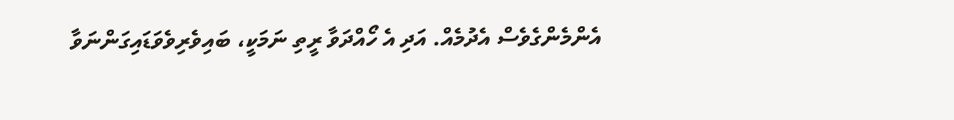އެންމެންގެވެސް އެދުމެއް. އަދި އެ ހޯއްދަވާ ރީތި ނަމަކީ، ބައިވެރިވެވަޑައިގަންނަވާ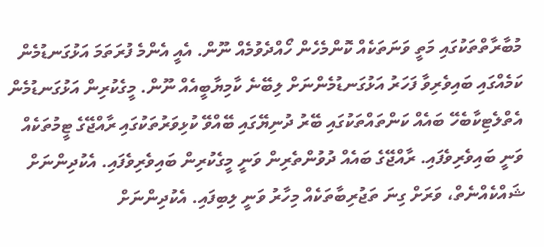މުބާރާތްތަކުގައި މަތީ ވަނަތަކެއް ކޮންމެހެން ހޯއްދެވުމެއް ނޫން. އެއީ އެންމެ ފުރަތަމަ އަޅުގަނޑުމެން ކަމެއްގައި ބައިވެރިވާ ފަހަރު އަޅުގަނޑުމެންނަށް ލިބޭނެ ކާމިޔާބީއެއް ނޫން. މީގެކުރިން އަޅުގަނޑުމެން އެތްލެޓިކާބެހޭ ބައެއް ކަންތައްތަކުގައި ބޭރު ދުނިޔޭގައި ބޭއްވޭ ކުޅިވަރުތަކުގައި ރާއްޖޭގެ ޓީމުތަކެއް ވަނީ ބައިވެރިވެފައި. ރާއްޖޭގެ ބައެއް ދުވުންތެރިން ވަނީ މީގެކުރިން ބައިވެރިވެފައި. އެކުދިންނަށް ޝައްކެއްނެތް، ވަރަށް ގިނަ ތަޖުރިބާތަކެއް މިހާރު ވަނީ ލިބިފައި. އެކުދިންނަށް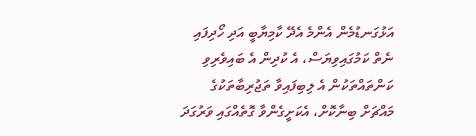އަޅުގަނޑުމެން އެންމެ އެދޭ ކާމިޔާބީ އަދި ހޯދިފައި ނެތް ކަމުގައިވިޔަސް، އެ ކުދިން އެ ބައިވެރިވި ކަންތައްތަކުން އެ ލިބިފައިވާ ތަޖުރިބާތަކުގެ މައްޗަށް ބިނާކޮށް، އެކަށީގެންވާ ގޮތެއްގައި ވަރުގަދަ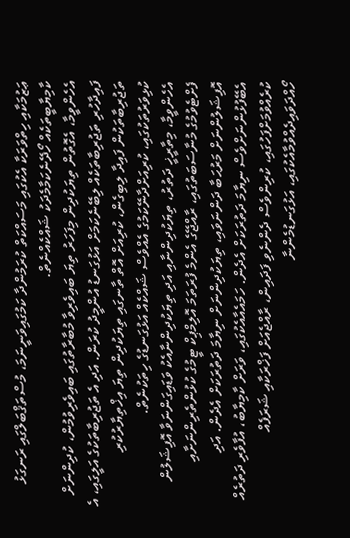ޢަޒުމަކާއި ހިތްވަރަކާ އެކުގައި މަސައްކަތް ކުރަމުންދާ ކަމުގައިވަނީނަމަ، މުސްތަޤްބަލްގައި ރަނގަޅު ކާމިޔާބީތަކެއް ހޯދޭނެކަމާމެދަކު ޝައްކެއްނެތް.
އެހެންވީމާ، އެގޮތުން ތިޔަކުދިން މިފަހަރު ތިޔަ ބައިވެރިވާ މުބާރާތުގައި ބައިވެރިވުމުން، ކުދިންނަށް ފައިދާހުރި ތަޖުރިބާތަކެއް ލިބޭނެކަމަށް އަޅުގަނޑު އުންމީދު ކުރަން. އަދި އެ ތަޖުރިބާތަކުގެ އަލީގައި، އެ ތަޖުރިބާތަކުން ފައިދާ ލިބިގެން، ކުރިއަށް އޮތް ތާނގައި ތިޔަކުދިން ތިޔަ އިޚްތިޔާރުކުރި ކުޅިވަރުތަކުގައި، ކުރިއަށްދާނޭކަމުގެ އެއްވެސް ޝައްކެއް އަޅުގަނޑުގެ ހިތަކުނެތް.
އެހެންވީމާ، މިތާރީޚީ ދަތުރު، ތިޔަކުދިންނާއި އަދި ތިޔަކުދިންނާއެކު ވަޑައިގަންނަވާ އޮފިޝަލުން ފެށްޓެވުމުގެ މުނާސަބަތުގައި، ރާއްޖޭގެ އެންމެ ފުރަތަމަ އޮލިމްޕިކް ޓީމުގެ ކުޅުންތެރިންނަށާއި އޮފިޝަލުންނަށް މަރުޙަބާ ދަންނަވައި، ތިޔަކުދިންނަށް ނިޔާމަ ދަތުރަކަށް އެދެން. އަދި އެބޭފުޅުންނަށްވެސް ނިޔާމަ ދަތުރަކަށް އެދެން. ހަމައެއާއެކުގައި، ވަރަށް ކާމިޔާބު، އުފާވެރި ދަތުރެއް ކުރެއްވުމަށްފަހުގައި، ކުރިންވެސް ދެންނެވި ފަދައިން، ރާއްޖެއަށް ފަޚްރަކާއި ޝަރަފެއް ހޯއްދަވައިދެއްވުމާއެކުގައި، އަޅުގަނޑުމެންނާ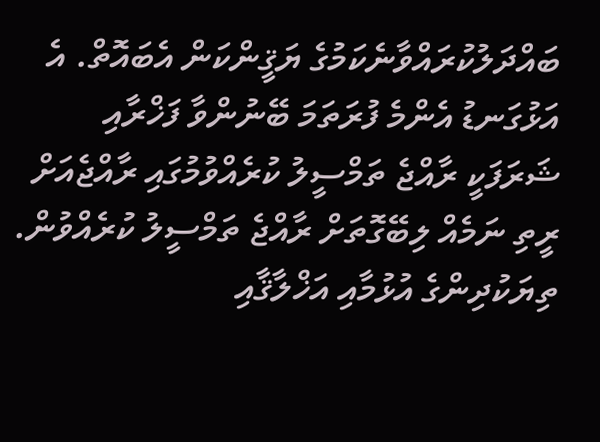ބައްދަލުކުރައްވާނެކަމުގެ ޔަޤީންކަން އެބައޮތް. އެ އަޅުގަނޑު އެންމެ ފުރަތަމަ ބޭނުންވާ ފަޚްރާއި ޝަރަފަކީ ރާއްޖެ ތަމްސީލު ކުރެއްވުމުގައި ރާއްޖެއަށް ރީތި ނަމެއް ލިބޭގޮތަށް ރާއްޖެ ތަމްސީލު ކުރެއްވުން. ތިޔަކުދިންގެ އުޅުމާއި އަޚްލާޤާއި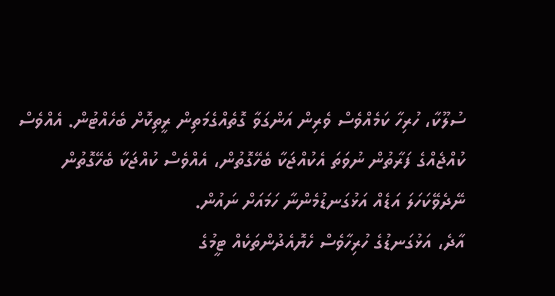ސުލޫކާ، ހުރިހާ ކަމެއްވެސް ވެރިން އަންގަވާ ގޮތެއްގެމަތިން ރީތިކޮށް ބެހެއްޓުން. އެއްވެސް ކުއްޖެއްގެ ފަރާތުން ނުވަތަ އެކުއްޖަކާ ބެހޭގޮތުން، އެއްވެސް ކުއްޖަކާ ބެހޭގޮތުން ނޭދެވޭކަހަލަ އަޑެއް އަޅުގަނޑުމެންނާ ހަމައަށް ނައުން.
އާދެ، އަޅުގަނޑުގެ ހުރިހާވެސް ހެޔޮއެދުންތަކެއް ޓީމުގެ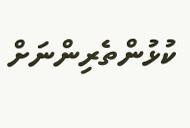ކުޅުންތެރިންނަށް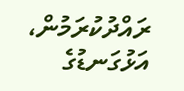ރައްދުކުރަމުން، އަޅުގަނޑުގެ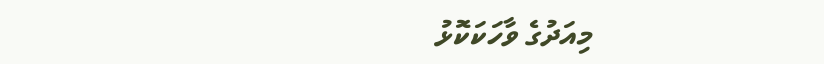މިއަދުގެ ވާހަކަކޮޅު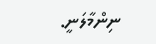ނިންމާލަނީ.